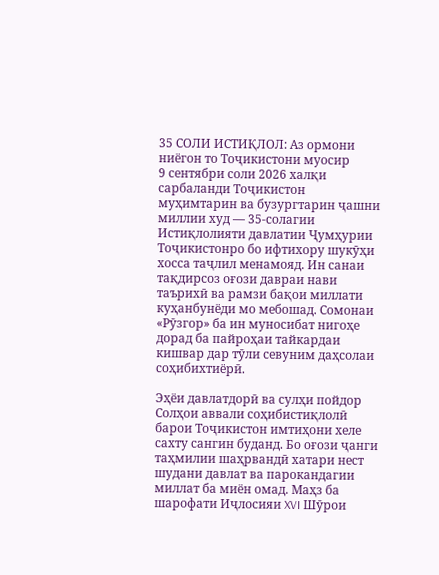35 СОЛИ ИСТИҚЛОЛ: Аз ормони ниёгон то Тоҷикистони муосир
9 сентябри соли 2026 халқи сарбаланди Тоҷикистон муҳимтарин ва бузургтарин ҷашни миллии худ — 35-солагии Истиқлолияти давлатии Ҷумҳурии Тоҷикистонро бо ифтихору шукӯҳи хосса таҷлил менамояд. Ин санаи тақдирсоз оғози давраи нави таърихӣ ва рамзи бақои миллати куҳанбунёди мо мебошад. Сомонаи «Рӯзгор» ба ин муносибат нигоҳе дорад ба пайроҳаи тайкардаи кишвар дар тӯли севуним даҳсолаи соҳибихтиёрӣ.

Эҳёи давлатдорӣ ва сулҳи пойдор
Солҳои аввали соҳибистиқлолӣ барои Тоҷикистон имтиҳони хеле сахту сангин буданд. Бо оғози ҷанги таҳмилии шаҳрвандӣ хатари нест шудани давлат ва парокандагии миллат ба миён омад. Маҳз ба шарофати Иҷлосияи XVI Шӯрои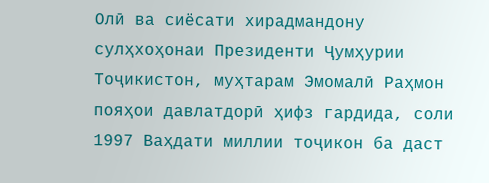Олӣ ва сиёсати хирадмандону сулҳхоҳонаи Президенти Ҷумҳурии Тоҷикистон, муҳтарам Эмомалӣ Раҳмон пояҳои давлатдорӣ ҳифз гардида, соли 1997 Ваҳдати миллии тоҷикон ба даст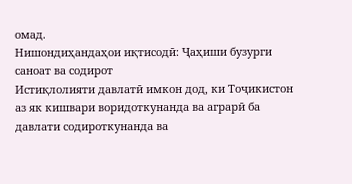омад.
Нишондиҳандаҳои иқтисодӣ: Ҷаҳиши бузурги саноат ва содирот
Истиқлолияти давлатӣ имкон дод, ки Тоҷикистон аз як кишвари воридоткунанда ва аграрӣ ба давлати содироткунанда ва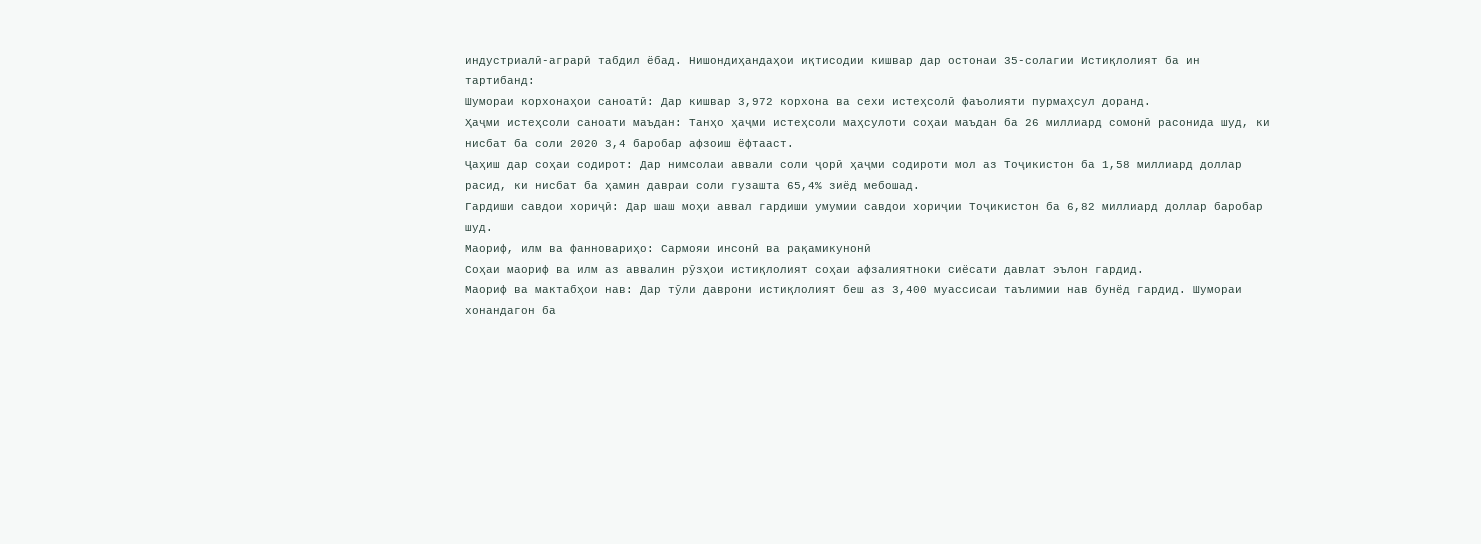индустриалӣ-аграрӣ табдил ёбад. Нишондиҳандаҳои иқтисодии кишвар дар остонаи 35-солагии Истиқлолият ба ин тартибанд:
Шумораи корхонаҳои саноатӣ: Дар кишвар 3,972 корхона ва сехи истеҳсолӣ фаъолияти пурмаҳсул доранд.
Ҳаҷми истеҳсоли саноати маъдан: Танҳо ҳаҷми истеҳсоли маҳсулоти соҳаи маъдан ба 26 миллиард сомонӣ расонида шуд, ки нисбат ба соли 2020 3,4 баробар афзоиш ёфтааст.
Ҷаҳиш дар соҳаи содирот: Дар нимсолаи аввали соли ҷорӣ ҳаҷми содироти мол аз Тоҷикистон ба 1,58 миллиард доллар расид, ки нисбат ба ҳамин давраи соли гузашта 65,4% зиёд мебошад.
Гардиши савдои хориҷӣ: Дар шаш моҳи аввал гардиши умумии савдои хориҷии Тоҷикистон ба 6,82 миллиард доллар баробар шуд.
Маориф, илм ва фанновариҳо: Сармояи инсонӣ ва рақамикунонӣ
Соҳаи маориф ва илм аз аввалин рӯзҳои истиқлолият соҳаи афзалиятноки сиёсати давлат эълон гардид.
Маориф ва мактабҳои нав: Дар тӯли даврони истиқлолият беш аз 3,400 муассисаи таълимии нав бунёд гардид. Шумораи хонандагон ба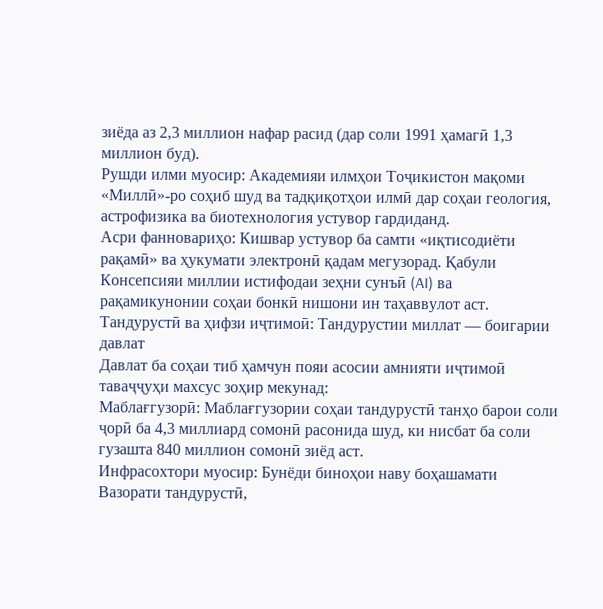зиёда аз 2,3 миллион нафар расид (дар соли 1991 ҳамагӣ 1,3 миллион буд).
Рушди илми муосир: Академияи илмҳои Тоҷикистон мақоми «Миллӣ»-ро соҳиб шуд ва тадқиқотҳои илмӣ дар соҳаи геология, астрофизика ва биотехнология устувор гардиданд.
Асри фанновариҳо: Кишвар устувор ба самти «иқтисодиёти рақамӣ» ва ҳукумати электронӣ қадам мегузорад. Қабули Консепсияи миллии истифодаи зеҳни сунъӣ (AI) ва рақамикунонии соҳаи бонкӣ нишони ин таҳаввулот аст.
Тандурустӣ ва ҳифзи иҷтимоӣ: Тандурустии миллат — боигарии давлат
Давлат ба соҳаи тиб ҳамчун пояи асосии амнияти иҷтимоӣ таваҷҷуҳи махсус зоҳир мекунад:
Маблағгузорӣ: Маблағгузории соҳаи тандурустӣ танҳо барои соли ҷорӣ ба 4,3 миллиард сомонӣ расонида шуд, ки нисбат ба соли гузашта 840 миллион сомонӣ зиёд аст.
Инфрасохтори муосир: Бунёди биноҳои наву боҳашамати Вазорати тандурустӣ,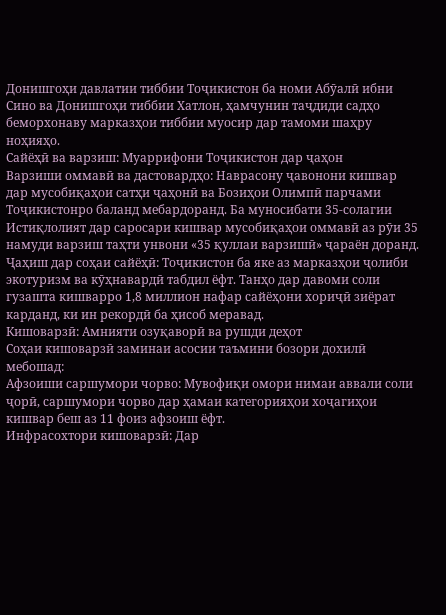Донишгоҳи давлатии тиббии Тоҷикистон ба номи Абӯалӣ ибни Сино ва Донишгоҳи тиббии Хатлон, ҳамчунин таҷдиди садҳо беморхонаву марказҳои тиббии муосир дар тамоми шаҳру ноҳияҳо.
Сайёҳӣ ва варзиш: Муаррифони Тоҷикистон дар ҷаҳон
Варзиши оммавӣ ва дастовардҳо: Наврасону ҷавонони кишвар дар мусобиқаҳои сатҳи ҷаҳонӣ ва Бозиҳои Олимпӣ парчами Тоҷикистонро баланд мебардоранд. Ба муносибати 35-солагии Истиқлолият дар саросари кишвар мусобиқаҳои оммавӣ аз рӯи 35 намуди варзиш таҳти унвони «35 қуллаи варзишӣ» ҷараён доранд.
Ҷаҳиш дар соҳаи сайёҳӣ: Тоҷикистон ба яке аз марказҳои ҷолиби экотуризм ва кӯҳнавардӣ табдил ёфт. Танҳо дар давоми соли гузашта кишварро 1,8 миллион нафар сайёҳони хориҷӣ зиёрат карданд, ки ин рекордӣ ба ҳисоб меравад.
Кишоварзӣ: Амнияти озуқаворӣ ва рушди деҳот
Соҳаи кишоварзӣ заминаи асосии таъмини бозори дохилӣ мебошад:
Афзоиши саршумори чорво: Мувофиқи омори нимаи аввали соли ҷорӣ, саршумори чорво дар ҳамаи категорияҳои хоҷагиҳои кишвар беш аз 11 фоиз афзоиш ёфт.
Инфрасохтори кишоварзӣ: Дар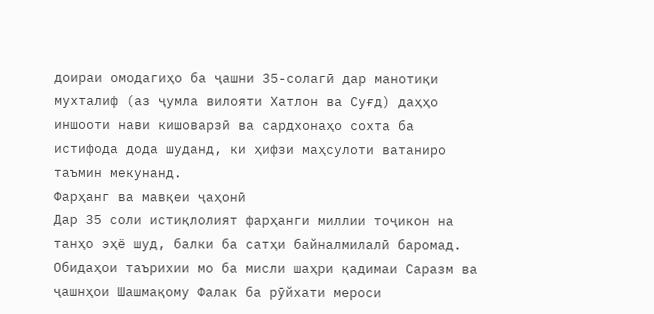доираи омодагиҳо ба ҷашни 35-солагӣ дар манотиқи мухталиф (аз ҷумла вилояти Хатлон ва Суғд) даҳҳо иншооти нави кишоварзӣ ва сардхонаҳо сохта ба истифода дода шуданд, ки ҳифзи маҳсулоти ватаниро таъмин мекунанд.
Фарҳанг ва мавқеи ҷаҳонӣ
Дар 35 соли истиқлолият фарҳанги миллии тоҷикон на танҳо эҳё шуд, балки ба сатҳи байналмилалӣ баромад. Обидаҳои таърихии мо ба мисли шаҳри қадимаи Саразм ва ҷашнҳои Шашмақому Фалак ба рӯйхати мероси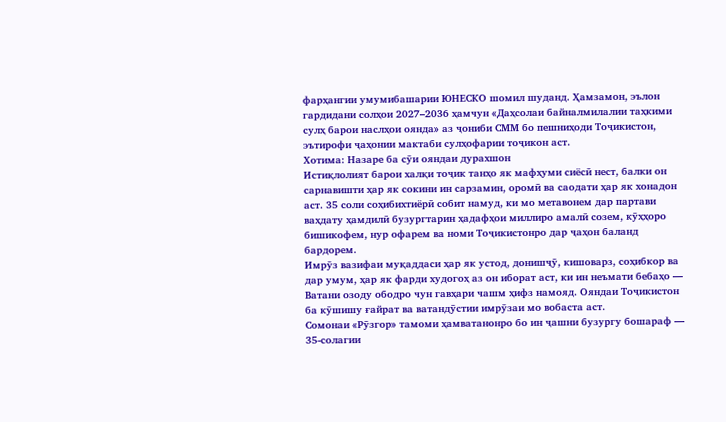фарҳангии умумибашарии ЮНЕСКО шомил шуданд. Ҳамзамон, эълон гардидани солҳои 2027–2036 ҳамчун «Даҳсолаи байналмилалии таҳкими сулҳ барои наслҳои оянда» аз ҷониби СММ бо пешниҳоди Тоҷикистон, эътирофи ҷаҳонии мактаби сулҳофарии тоҷикон аст.
Хотима: Назаре ба сӯи ояндаи дурахшон
Истиқлолият барои халқи тоҷик танҳо як мафҳуми сиёсӣ нест, балки он сарнавишти ҳар як сокини ин сарзамин, оромӣ ва саодати ҳар як хонадон аст. 35 соли соҳибихтиёрӣ собит намуд, ки мо метавонем дар партави ваҳдату ҳамдилӣ бузургтарин ҳадафҳои миллиро амалӣ созем, кӯҳҳоро бишикофем, нур офарем ва номи Тоҷикистонро дар ҷаҳон баланд бардорем.
Имрӯз вазифаи муқаддаси ҳар як устод, донишҷӯ, кишоварз, соҳибкор ва дар умум, ҳар як фарди худогоҳ аз он иборат аст, ки ин неъмати бебаҳо — Ватани озоду ободро чун гавҳари чашм ҳифз намояд. Ояндаи Тоҷикистон ба кӯшишу ғайрат ва ватандӯстии имрӯзаи мо вобаста аст.
Сомонаи «Рӯзгор» тамоми ҳамватанонро бо ин ҷашни бузургу бошараф — 35-солагии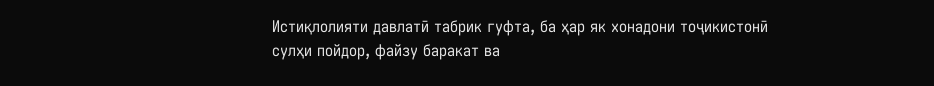Истиқлолияти давлатӣ табрик гуфта, ба ҳар як хонадони тоҷикистонӣ сулҳи пойдор, файзу баракат ва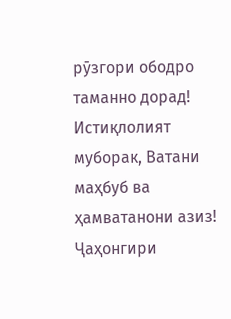рӯзгори ободро таманно дорад!
Истиқлолият муборак, Ватани маҳбуб ва ҳамватанони азиз!
Ҷаҳонгири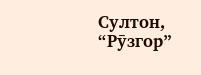Султон, “Рӯзгор”